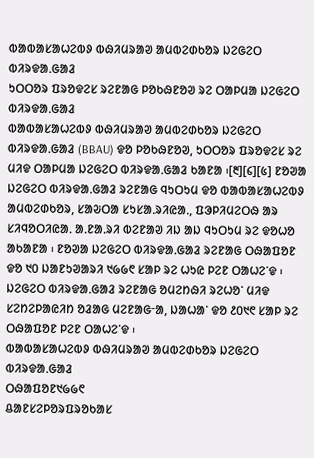ᱵᱟᱵᱟᱥᱟᱦᱮᱵᱽ ᱵᱷᱤᱢᱨᱟᱣ ᱟᱢᱵᱮᱰᱠᱚᱨ ᱡᱮᱜᱮᱛ ᱵᱤᱨᱫᱟᱹᱜᱟᱲ
ᱩᱛᱛᱚᱨ ᱯᱨᱚᱫᱮᱥ ᱨᱮᱱᱟᱜ ᱞᱚᱠᱷᱱᱚᱣ ᱨᱮ ᱛᱟᱞᱢᱟ ᱡᱮᱜᱮᱛ ᱵᱤᱨᱫᱟᱹᱜᱟᱲ
ᱵᱟᱵᱟᱥᱟᱦᱮᱵᱽ ᱵᱷᱤᱢᱨᱟᱣ ᱟᱢᱵᱮᱰᱠᱚᱨ ᱡᱮᱜᱮᱛ ᱵᱤᱨᱫᱟᱹᱜᱟᱲ (BBAU) ᱫᱚ ᱞᱚᱠᱷᱱᱚᱣ, ᱩᱛᱛᱚᱨ ᱯᱨᱚᱫᱮᱥ ᱨᱮ ᱢᱤᱫ ᱛᱟᱞᱢᱟ ᱡᱮᱜᱮᱛ ᱵᱤᱨᱫᱟᱹᱜᱟᱲ ᱠᱟᱱᱟ ᱾[᱓][᱔][᱕] ᱱᱚᱣᱟ ᱡᱮᱜᱮᱛ ᱵᱤᱨᱫᱟᱹᱜᱟᱲ ᱨᱮᱱᱟᱜ ᱧᱩᱛᱩᱢ ᱫᱚ ᱵᱟᱵᱟᱥᱟᱦᱮᱵᱽ ᱟᱢᱵᱮᱰᱠᱚᱨ, ᱥᱟᱶᱛᱟ ᱥᱩᱥᱟᱹᱨᱤᱭᱟᱹ, ᱯᱳᱞᱤᱢᱮᱛᱷ ᱟᱨ ᱥᱤᱧᱚᱛᱤᱭᱟᱹ ᱟᱹᱱᱟᱹᱨᱤ ᱵᱮᱱᱟᱣ ᱤᱡ ᱟᱡ ᱧᱩᱛᱩᱢ ᱨᱮ ᱫᱚᱦᱚ ᱟᱠᱟᱱᱟ ᱾ ᱱᱚᱣᱟ ᱡᱮᱜᱮᱛ ᱵᱤᱨᱫᱟᱹᱜᱟᱲ ᱨᱮᱱᱟᱜ ᱛᱷᱟᱯᱚᱱ ᱫᱚ ᱑᱐ ᱡᱟᱱᱩᱣᱟᱨᱤ ᱑᱙᱙᱖ ᱥᱟᱞ ᱨᱮ ᱦᱩᱭ ᱞᱮᱱ ᱛᱟᱦᱮᱸᱫ ᱾ ᱡᱮᱜᱮᱛ ᱵᱤᱨᱫᱟᱹᱜᱟᱲ ᱨᱮᱱᱟᱜ ᱚᱢᱮᱴᱷᱤ ᱨᱮᱦᱚᱸ ᱢᱤᱫ ᱥᱮᱴᱮᱞᱟᱭᱤᱴ ᱚᱲᱟᱜ ᱢᱮᱱᱟᱜᱼᱟ, ᱡᱟᱦᱟᱸ ᱫᱚ ᱒᱐᱑᱖ ᱥᱟᱞ ᱨᱮ ᱛᱷᱟᱯᱚᱱ ᱞᱮᱱ ᱛᱟᱦᱮᱸᱫ ᱾
ᱵᱟᱵᱟᱥᱟᱦᱮᱵᱽ ᱵᱷᱤᱢᱨᱟᱣ ᱟᱢᱵᱮᱰᱠᱚᱨ ᱡᱮᱜᱮᱛ ᱵᱤᱨᱫᱟᱹᱜᱟᱲ
ᱛᱷᱟᱯᱚᱱ᱑᱙᱙᱖
ᱪᱟᱱᱥᱮᱞᱚᱨᱯᱨᱚᱠᱟᱥ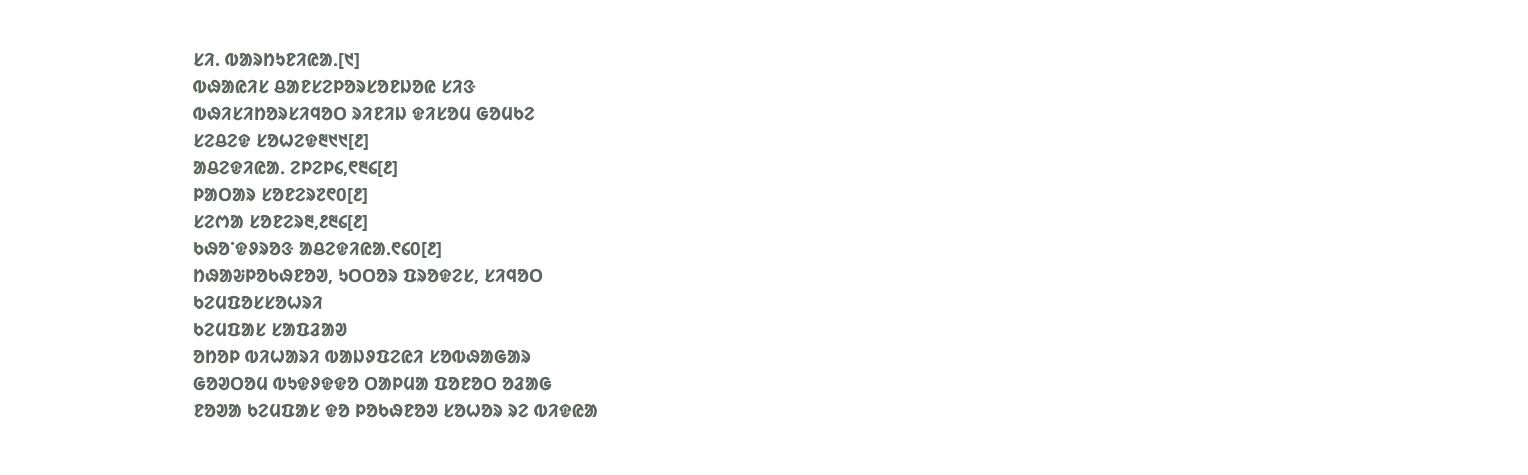ᱥᱤ. ᱵᱟᱨᱴᱩᱱᱤᱭᱟᱹ[᱑]
ᱵᱷᱟᱭᱤᱥ ᱪᱟᱱᱥᱮᱞᱚᱨᱥᱚᱱᱡᱚᱭ ᱥᱤᱝ
ᱵᱷᱤᱥᱤᱴᱚᱨᱥᱤᱧᱚᱛ ᱨᱤᱱᱤᱡ ᱫᱤᱥᱚᱢ ᱜᱚᱢᱠᱮ
ᱥᱮᱪᱮᱫ ᱥᱚᱦᱮᱫ᱓᱑᱑[᱒]
ᱟᱪᱮᱫᱤᱭᱟᱹ ᱮᱞᱮᱞ᱔,᱖᱓᱔[᱒]
ᱞᱟᱛᱟᱨ ᱥᱚᱱᱮᱨ᱗᱖᱐[᱒]
ᱥᱮᱬᱟ ᱥᱚᱱᱮᱨ᱓,᱒᱓᱔[᱒]
ᱠᱷᱚᱸᱫᱽᱨᱚᱝ ᱟᱪᱮᱫᱤᱭᱟᱹ᱖᱔᱐[᱒]
ᱴᱷᱟᱶᱞᱚᱠᱷᱱᱚᱣ, ᱩᱛᱛᱚᱨ ᱯᱨᱚᱫᱮᱥ, ᱥᱤᱧᱚᱛ
ᱠᱮᱢᱯᱚᱥᱥᱚᱦᱨᱤ
ᱠᱮᱢᱯᱟᱥ ᱥᱟᱯᱲᱟᱣ
ᱚᱴᱚᱞ ᱵᱤᱦᱟᱨᱤ ᱵᱟᱡᱽᱯᱮᱭᱤ ᱥᱚᱵᱷᱟᱜᱟᱨ
ᱜᱚᱣᱛᱚᱢ ᱵᱩᱫᱽᱫᱫᱚ ᱛᱟᱞᱢᱟ ᱯᱚᱱᱚᱛ ᱚᱲᱟᱜ
ᱱᱚᱣᱟ ᱠᱮᱢᱯᱟᱥ ᱫᱚ ᱞᱚᱠᱷᱱᱚᱣ ᱥᱚᱦᱚᱨ ᱨᱮ ᱵᱤᱫᱭᱟ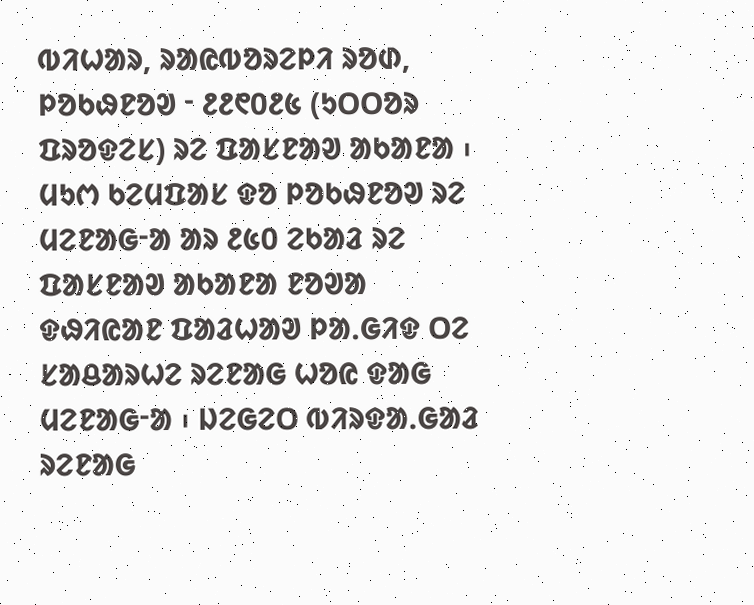ᱵᱤᱦᱟᱨ, ᱨᱟᱭᱵᱚᱨᱮᱞᱤ ᱨᱚᱰ, ᱞᱚᱠᱷᱱᱚᱣ ᱼ ᱒᱒᱖᱐᱒᱕ (ᱩᱛᱛᱚᱨ ᱯᱨᱚᱫᱮᱥ) ᱨᱮ ᱯᱟᱥᱱᱟᱣ ᱟᱠᱟᱱᱟ ᱾ ᱢᱩᱬ ᱠᱮᱢᱯᱟᱥ ᱫᱚ ᱞᱚᱠᱷᱱᱚᱣ ᱨᱮ ᱢᱮᱱᱟᱜᱼᱟ ᱟᱨ ᱒᱕᱐ ᱮᱠᱟᱲ ᱨᱮ ᱯᱟᱥᱱᱟᱣ ᱟᱠᱟᱱᱟ ᱱᱚᱣᱟ ᱫᱷᱤᱭᱟᱱ ᱯᱟᱲᱦᱟᱣ ᱞᱟᱹᱜᱤᱫ ᱛᱮ ᱥᱟᱪᱟᱨᱦᱮ ᱨᱮᱱᱟᱜ ᱦᱚᱭ ᱫᱟᱜ ᱢᱮᱱᱟᱜᱼᱟ ᱾ ᱡᱮᱜᱮᱛ ᱵᱤᱨᱫᱟᱹᱜᱟᱲ ᱨᱮᱱᱟᱜ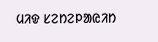ᱢᱤᱫ ᱥᱮᱴᱮᱞᱟᱭᱤᱴ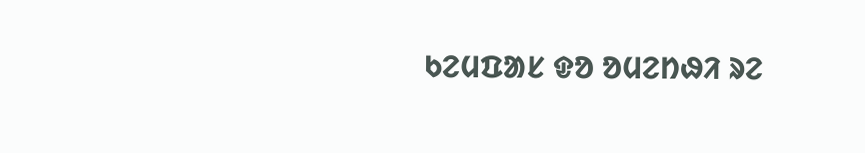ᱠᱮᱢᱯᱟᱥ ᱫᱚ ᱚᱢᱮᱴᱷᱤ ᱨᱮ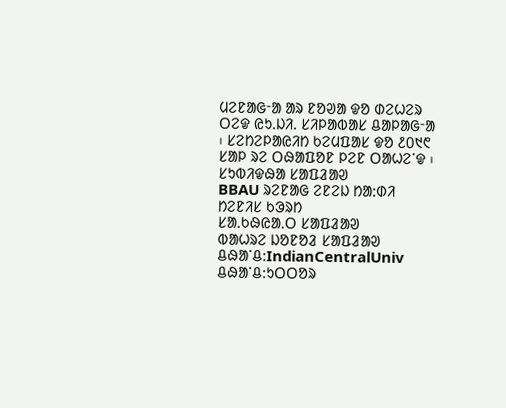ᱢᱮᱱᱟᱜᱼᱟ ᱟᱨ ᱱᱚᱣᱟ ᱫᱚ ᱰᱮᱦᱮᱨ ᱛᱮᱫ ᱭᱩ.ᱡᱤ. ᱥᱤᱞᱟᱵᱟᱥ ᱪᱟᱞᱟᱜᱼᱟ ᱾ ᱥᱮᱴᱮᱞᱟᱭᱤᱴ ᱠᱮᱢᱯᱟᱥ ᱫᱚ ᱒᱐᱑᱖ ᱥᱟᱞ ᱨᱮ ᱛᱷᱟᱯᱚᱱ ᱞᱮᱱ ᱛᱟᱦᱮᱸᱫ ᱾
ᱥᱩᱵᱤᱫᱷᱟ ᱥᱟᱯᱲᱟᱣ
BBAU ᱨᱮᱱᱟᱜ ᱮᱱᱮᱡ ᱴᱟᱺᱰᱤ
ᱴᱮᱱᱤᱥ ᱠᱳᱨᱴ
ᱥᱟᱹᱠᱷᱭᱟᱹᱛ ᱥᱟᱯᱲᱟᱣ
ᱵᱟᱦᱨᱮ ᱡᱚᱱᱚᱲ ᱥᱟᱯᱲᱟᱣ
ᱪᱷᱟᱸᱪ:IndianCentralUniv ᱪᱷᱟᱸᱪ:ᱩᱛᱛᱚᱨ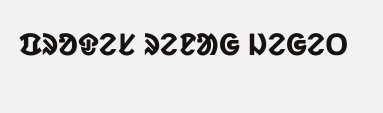ᱯᱨᱚᱫᱮᱥ ᱨᱮᱱᱟᱜ ᱡᱮᱜᱮᱛ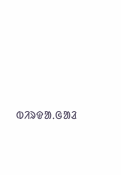ᱵᱤᱨᱫᱟᱹᱜᱟᱲ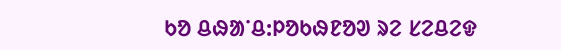ᱠᱚ ᱪᱷᱟᱸᱪ:ᱞᱚᱠᱷᱱᱚᱣ ᱨᱮ ᱥᱮᱪᱮᱫ